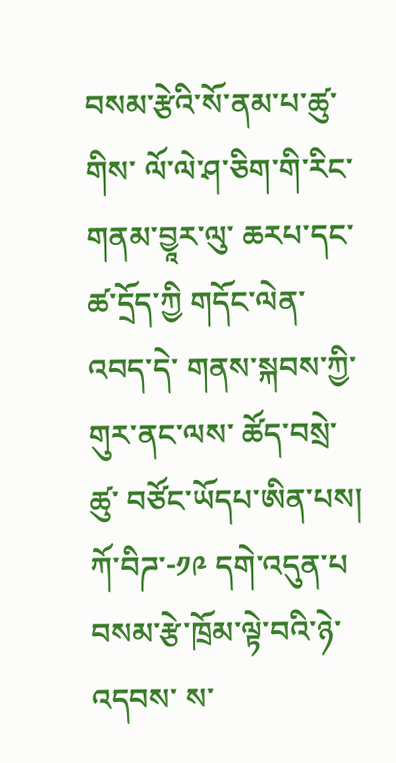བསམ་རྩེའི་སོ་ནམ་པ་ཚུ་གིས་ ལོ་ལེ་ཤ་ཅིག་གི་རིང་ གནམ་བྱཱར་ལུ་ ཆརཔ་དང་ཚ་དྲོད་ཀྱི གདོང་ལེན་འབད་དེ་ གནས་སྐབས་ཀྱི་གུར་ནང་ལས་ ཚོད་བསྲེ་ཚུ་ བཙོང་ཡོདཔ་ཨིན་པས།
ཀོ་བིཌ་-༡༩ དགེ་འདུན་པ བསམ་རྩེ་ཁྲོམ་ལྟེ་བའི་ཉེ་འདབས་ ས་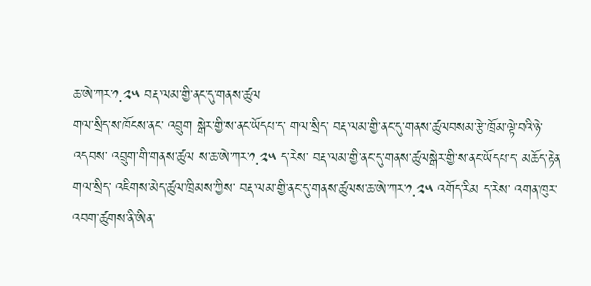ཆ་ཨེ་ཀར་༡.༢༥ བརྡ་ལམ་གྱི་ནང་དུ་གནས་ཚུལ
གལ་སྲིད་ས་ཁོངས་ནང་ འབྲུག སྒེར་གྱི་ས་ནང་ཡོདཔ་ད་ གལ་སྲིད་ བརྡ་ལམ་གྱི་ནང་དུ་གནས་ཚུལབསམ་རྩེ་ཁྲོམ་ལྟེ་བའི་ཉེ་འདབས་ འབྲུག་གི་གནས་ཚུལ ས་ཆ་ཨེ་ཀར་༡.༢༥ ད་རེས་ བརྡ་ལམ་གྱི་ནང་དུ་གནས་ཚུལསྒེར་གྱི་ས་ནང་ཡོདཔ་ད་ མཆོད་རྟེན གལ་སྲིད་ འཇིགས་མེད་ཚུལ་ཁྲིམས་ཀྱིས་ བརྡ་ལམ་གྱི་ནང་དུ་གནས་ཚུལས་ཆ་ཨེ་ཀར་༡.༢༥ འགོད་རིམ ད་རེས་ འགན་ཁུར་འབག་ཚུགས་ནི་ཨིན་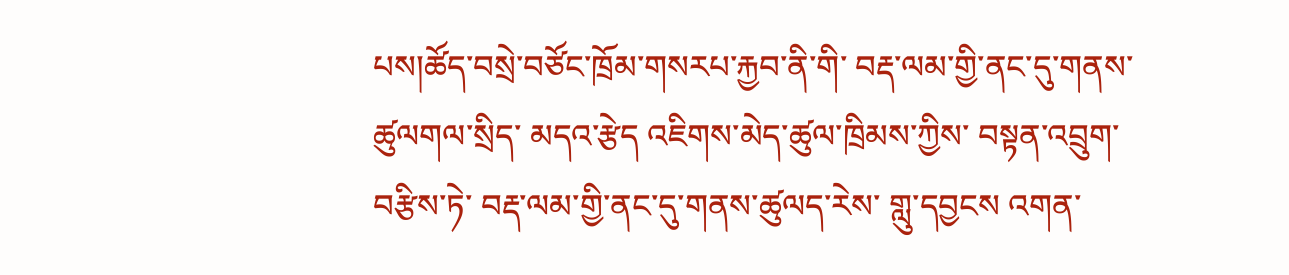པས།ཚོད་བསྲེ་བཙོང་ཁྲོམ་གསརཔ་རྐྱབ་ནི་གི་ བརྡ་ལམ་གྱི་ནང་དུ་གནས་ཚུལགལ་སྲིད་ མདའ་རྩེད འཇིགས་མེད་ཚུལ་ཁྲིམས་ཀྱིས་ བསྟན་འབྲུག་བརྩིས་ཏེ་ བརྡ་ལམ་གྱི་ནང་དུ་གནས་ཚུལད་རེས་ གླུ་དབྱངས འགན་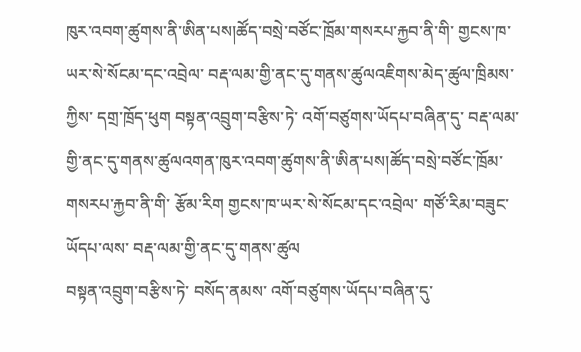ཁུར་འབག་ཚུགས་ནི་ཨིན་པས།ཚོད་བསྲེ་བཙོང་ཁྲོམ་གསརཔ་རྐྱབ་ནི་གི་ གྱངས་ཁ་ཡར་སེ་སོངམ་དང་འབྲེལ་ བརྡ་ལམ་གྱི་ནང་དུ་གནས་ཚུལའཇིགས་མེད་ཚུལ་ཁྲིམས་ཀྱིས་ དགྲ་ཁྲོད་ཕུག བསྟན་འབྲུག་བརྩིས་ཏེ་ འགོ་བཙུགས་ཡོདཔ་བཞིན་དུ་ བརྡ་ལམ་གྱི་ནང་དུ་གནས་ཚུལའགན་ཁུར་འབག་ཚུགས་ནི་ཨིན་པས།ཚོད་བསྲེ་བཙོང་ཁྲོམ་གསརཔ་རྐྱབ་ནི་གི་ རྩོམ་རིག གྱངས་ཁ་ཡར་སེ་སོངམ་དང་འབྲེལ་ གཙོ་རིམ་བཟུང་ཡོདཔ་ལས་ བརྡ་ལམ་གྱི་ནང་དུ་གནས་ཚུལ
བསྟན་འབྲུག་བརྩིས་ཏེ་ བསོད་ནམས་ འགོ་བཙུགས་ཡོདཔ་བཞིན་དུ་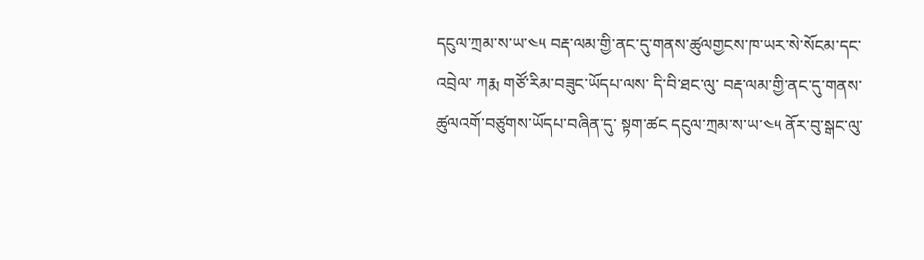དངུལ་ཀྲམ་ས་ཡ་༤༥ བརྡ་ལམ་གྱི་ནང་དུ་གནས་ཚུལགྱངས་ཁ་ཡར་སེ་སོངམ་དང་འབྲེལ་ ཀརྨ གཙོ་རིམ་བཟུང་ཡོདཔ་ལས་ དི་བི་ཐང་ལུ་ བརྡ་ལམ་གྱི་ནང་དུ་གནས་ཚུལའགོ་བཙུགས་ཡོདཔ་བཞིན་དུ་ སྟག་ཚང དངུལ་ཀྲམ་ས་ཡ་༤༥ ནོར་བུ་སྒང་ལུ་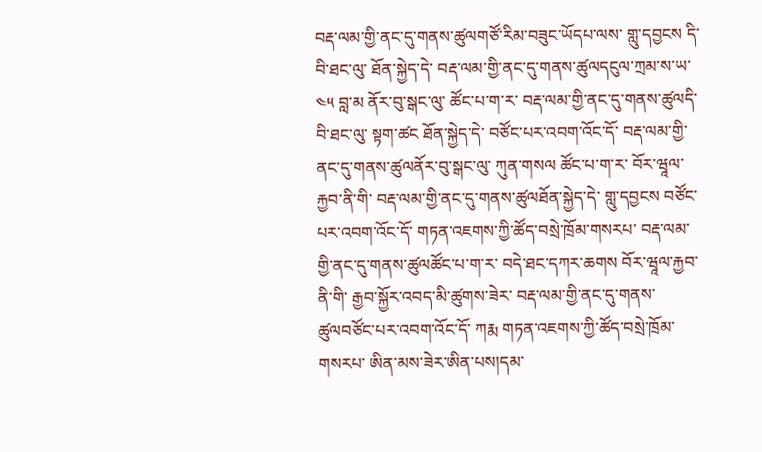བརྡ་ལམ་གྱི་ནང་དུ་གནས་ཚུལགཙོ་རིམ་བཟུང་ཡོདཔ་ལས་ གླུ་དབྱངས དི་བི་ཐང་ལུ་ ཐོན་སྐྱེད་དེ་ བརྡ་ལམ་གྱི་ནང་དུ་གནས་ཚུལདངུལ་ཀྲམ་ས་ཡ་༤༥ བླ་མ ནོར་བུ་སྒང་ལུ་ ཚོང་པ་ག་ར་ བརྡ་ལམ་གྱི་ནང་དུ་གནས་ཚུལདི་བི་ཐང་ལུ་ སྟག་ཚང ཐོན་སྐྱེད་དེ་ བཙོང་པར་འབག་འོང་དོ་ བརྡ་ལམ་གྱི་ནང་དུ་གནས་ཚུལནོར་བུ་སྒང་ལུ་ ཀུན་གསལ ཚོང་པ་ག་ར་ བོར་ཝཱལ་རྐྱབ་ནི་གི་ བརྡ་ལམ་གྱི་ནང་དུ་གནས་ཚུལཐོན་སྐྱེད་དེ་ གླུ་དབྱངས བཙོང་པར་འབག་འོང་དོ་ གཏན་འཇགས་ཀྱི་ཚོད་བསྲེ་ཁྲོམ་གསརཔ་ བརྡ་ལམ་གྱི་ནང་དུ་གནས་ཚུལཚོང་པ་ག་ར་ བདེ་ཐང་དཀར་ཆགས བོར་ཝཱལ་རྐྱབ་ནི་གི་ རྒྱབ་སྐྱོར་འབད་མི་ཚུགས་ཟེར་ བརྡ་ལམ་གྱི་ནང་དུ་གནས་ཚུལབཙོང་པར་འབག་འོང་དོ་ ཀརྨ གཏན་འཇགས་ཀྱི་ཚོད་བསྲེ་ཁྲོམ་གསརཔ་ ཨིན་མས་ཟེར་ཨིན་པས།དམ་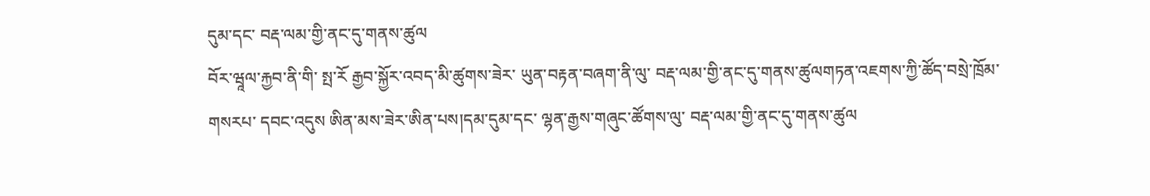དུམ་དང་ བརྡ་ལམ་གྱི་ནང་དུ་གནས་ཚུལ
བོར་ཝཱལ་རྐྱབ་ནི་གི་ སྤ་རོ རྒྱབ་སྐྱོར་འབད་མི་ཚུགས་ཟེར་ ཡུན་བརྟན་བཞག་ནི་ལུ་ བརྡ་ལམ་གྱི་ནང་དུ་གནས་ཚུལགཏན་འཇགས་ཀྱི་ཚོད་བསྲེ་ཁྲོམ་གསརཔ་ དབང་འདུས ཨིན་མས་ཟེར་ཨིན་པས།དམ་དུམ་དང་ ལྷན་རྒྱས་གཞུང་ཚོགས་ལུ་ བརྡ་ལམ་གྱི་ནང་དུ་གནས་ཚུལ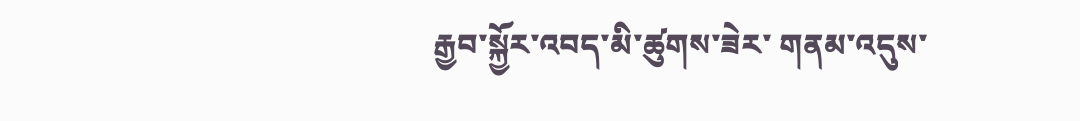རྒྱབ་སྐྱོར་འབད་མི་ཚུགས་ཟེར་ གནམ་འདུས་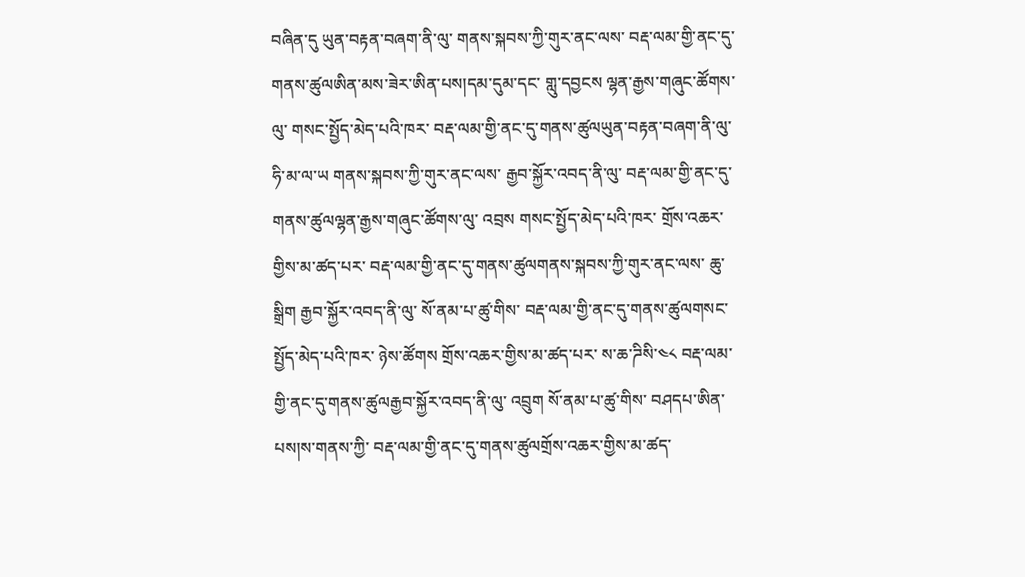བཞིན་དུ ཡུན་བརྟན་བཞག་ནི་ལུ་ གནས་སྐབས་ཀྱི་གུར་ནང་ལས་ བརྡ་ལམ་གྱི་ནང་དུ་གནས་ཚུལཨིན་མས་ཟེར་ཨིན་པས།དམ་དུམ་དང་ གླུ་དབྱངས ལྷན་རྒྱས་གཞུང་ཚོགས་ལུ་ གསང་སྤྱོད་མེད་པའི་ཁར་ བརྡ་ལམ་གྱི་ནང་དུ་གནས་ཚུལཡུན་བརྟན་བཞག་ནི་ལུ་ ཧི་མ་ལ་ཡ གནས་སྐབས་ཀྱི་གུར་ནང་ལས་ རྒྱབ་སྐྱོར་འབད་ནི་ལུ་ བརྡ་ལམ་གྱི་ནང་དུ་གནས་ཚུལལྷན་རྒྱས་གཞུང་ཚོགས་ལུ་ འབྲས གསང་སྤྱོད་མེད་པའི་ཁར་ གྲོས་འཆར་གྱིས་མ་ཚད་པར་ བརྡ་ལམ་གྱི་ནང་དུ་གནས་ཚུལགནས་སྐབས་ཀྱི་གུར་ནང་ལས་ ཆུ་སྒྲིག རྒྱབ་སྐྱོར་འབད་ནི་ལུ་ སོ་ནམ་པ་ཚུ་གིས་ བརྡ་ལམ་གྱི་ནང་དུ་གནས་ཚུལགསང་སྤྱོད་མེད་པའི་ཁར་ ཉེས་ཚོགས གྲོས་འཆར་གྱིས་མ་ཚད་པར་ ས་ཆ་ཌིསི་༤༨ བརྡ་ལམ་གྱི་ནང་དུ་གནས་ཚུལརྒྱབ་སྐྱོར་འབད་ནི་ལུ་ འབྲུག སོ་ནམ་པ་ཚུ་གིས་ བཤདཔ་ཨིན་པས།ས་གནས་ཀྱི་ བརྡ་ལམ་གྱི་ནང་དུ་གནས་ཚུལགྲོས་འཆར་གྱིས་མ་ཚད་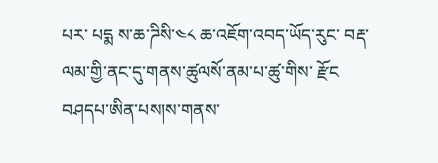པར་ པདྨ ས་ཆ་ཌིསི་༤༨ ཆ་འཇོག་འབད་ཡོད་རུང་ བརྡ་ལམ་གྱི་ནང་དུ་གནས་ཚུལསོ་ནམ་པ་ཚུ་གིས་ རྫོང བཤདཔ་ཨིན་པས།ས་གནས་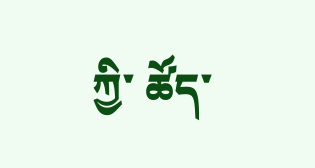ཀྱི་ ཚོད་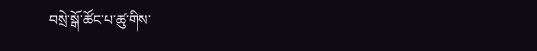བསྲེ་སྒོ་ཚོང་པ་ཚུ་གིས་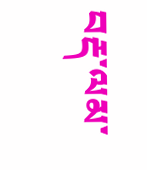བརྡ་ལམ་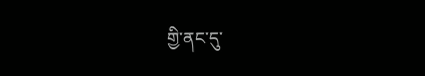གྱི་ནང་དུ་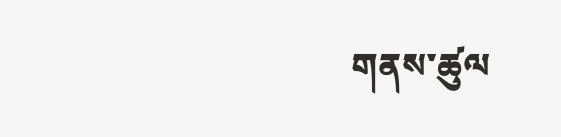གནས་ཚུལ